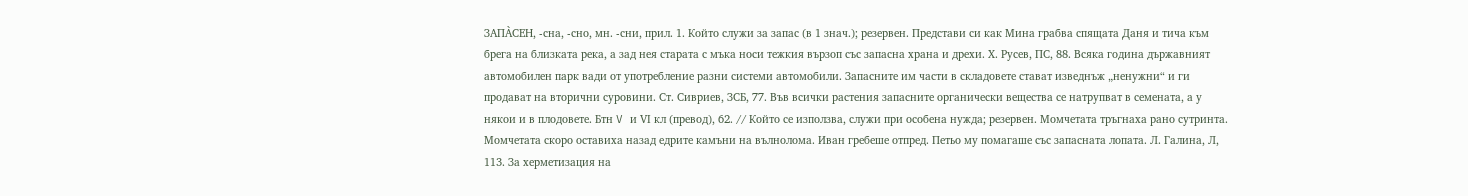ЗАПА̀СЕН, -сна, -сно, мн. -сни, прил. 1. Който служи за запас (в 1 знач.); резервен. Представи си как Мина грабва спящата Даня и тича към брега на близката река, а зад нея старата с мъка носи тежкия вързоп със запасна храна и дрехи. Х. Русев, ПС, 88. Всяка година държавният автомобилен парк вади от употребление разни системи автомобили. Запасните им части в складовете стават изведнъж „ненужни“ и ги продават на вторични суровини. Ст. Сивриев, ЗСБ, 77. Във всички растения запасните органически вещества се натрупват в семената, а у някои и в плодовете. Бтн V и VІ кл (превод), 62. // Който се използва, служи при особена нужда; резервен. Момчетата тръгнаха рано сутринта. Момчетата скоро оставиха назад едрите камъни на вълнолома. Иван гребеше отпред. Петьо му помагаше със запасната лопата. Л. Галина, Л, 113. За херметизация на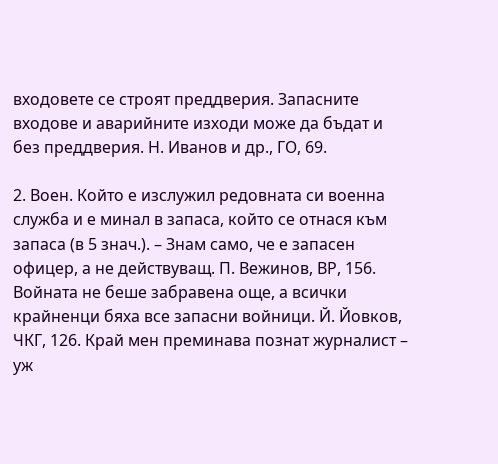входовете се строят преддверия. Запасните входове и аварийните изходи може да бъдат и без преддверия. Н. Иванов и др., ГО, 69.

2. Воен. Който е изслужил редовната си военна служба и е минал в запаса, който се отнася към запаса (в 5 знач.). – Знам само, че е запасен офицер, а не действуващ. П. Вежинов, ВР, 156. Войната не беше забравена още, а всички крайненци бяха все запасни войници. Й. Йовков, ЧКГ, 126. Край мен преминава познат журналист – уж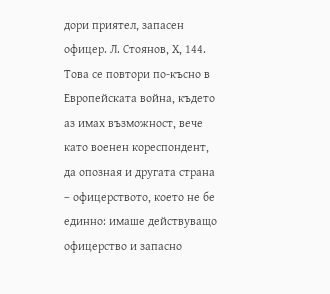дори приятел, запасен офицер. Л. Стоянов, Х, 144. Това се повтори по-късно в Европейската война, където аз имах възможност, вече като военен кореспондент, да опозная и другата страна – офицерството, което не бе единно: имаше действуващо офицерство и запасно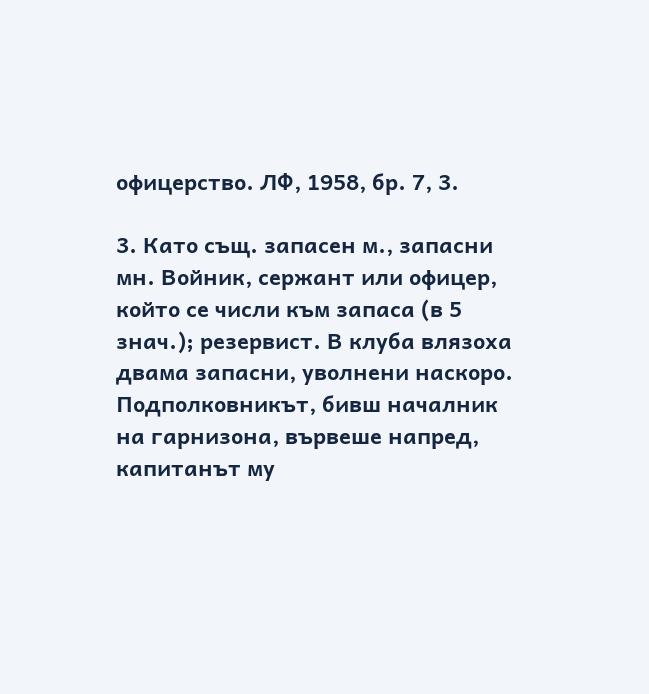офицерство. ЛФ, 1958, бр. 7, 3.

3. Като същ. запасен м., запасни мн. Войник, сержант или офицер, който се числи към запаса (в 5 знач.); резервист. В клуба влязоха двама запасни, уволнени наскоро. Подполковникът, бивш началник на гарнизона, вървеше напред, капитанът му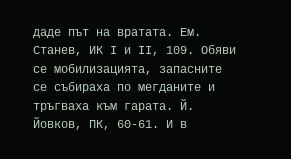даде път на вратата. Ем. Станев, ИК І и ІІ, 109. Обяви се мобилизацията, запасните се събираха по мегданите и тръгваха към гарата. Й. Йовков, ПК, 60-61. И в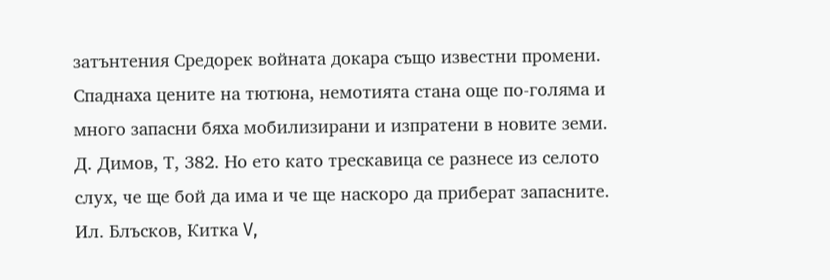затънтения Средорек войната докара също известни промени. Спаднаха цените на тютюна, немотията стана още по-голяма и много запасни бяха мобилизирани и изпратени в новите земи. Д. Димов, Т, 382. Но ето като трескавица се разнесе из селото слух, че ще бой да има и че ще наскоро да приберат запасните. Ил. Блъсков, Китка V,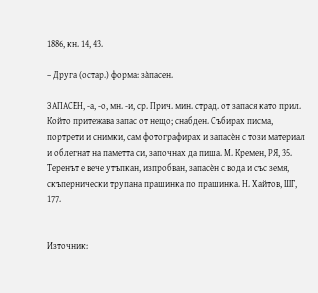1886, кн. 14, 43.

– Друга (остар.) форма: зàпасен.

ЗАПАСÈН, -а, -о, мн. -и, ср. Прич. мин. страд. от запася като прил. Който притежава запас от нещо; снабден. Събирах писма, портрети и снимки, сам фотографирах и запасèн с този материал и облегнат на паметта си, започнах да пиша. М. Кремен, РЯ, 35. Теренът е вече утъпкан, изпробван, запасèн с вода и със земя, скъпернически трупана прашинка по прашинка. Н. Хайтов, ШГ, 177.


Източник: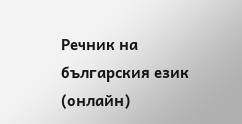Речник на българския език (онлайн)